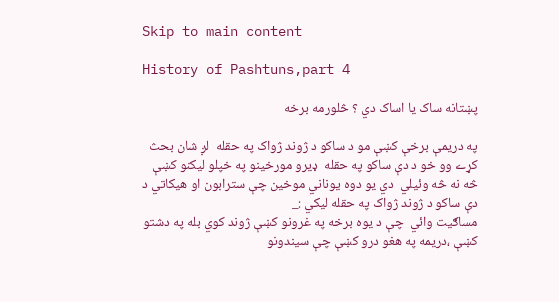Skip to main content

History of Pashtuns,part 4

پښتانه ساک يا اساک دي ؟ څلورمه برخه

په دريمې برخې کښې مو د ساکو د ژوند ژواک په حقله  لږ شان بحث کړے وو خو د دې ساکو په حقله  ډيرو مورخينو په خپلو ليکنو کښې څه نه څه وئيلي  دي يو دوه يوناني موخين چې سترابون او هيکاتي د دې ساکو د ژوند ژواک په حقله ليکي :_
مساګيت وائي  چې د يوه برخه په غرونو کښې ژوند کوي بله په دشتو کښې ،دريمه په هغو درو کښې چې سيندونو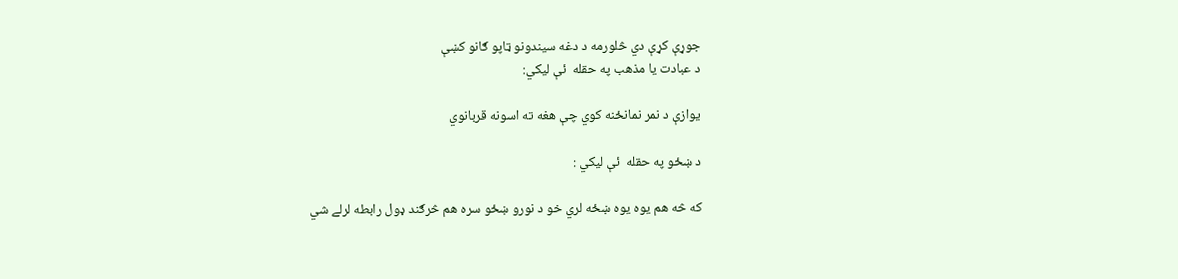جوړې کړې دي څلورمه د دغه سيندونو ټاپو ګانو کښې
د عبادت يا مذهب په حقله  ئې ليکي:

يوازې د نمر نمانځنه کوي چې هغه ته اسونه قربانوي

د ښځو په حقله  ئې ليکي :

که څه هم يوه يوه ښځه لري خو د نورو ښځو سره هم څرګند ډول رابطه لرلے شي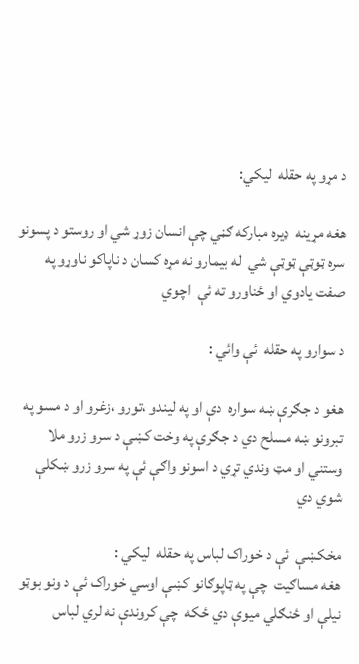د مړو په حقله  ليکي:

هغه مړينه  ډيره مبارکه ګڼي چې انسان زوړ شي او روستو د پسونو سره ټوټې ټوټې شي  له بيمارو نه مړه کسان د ناپاکو ناوړو په صفت يادوي او ځناورو ته ئې  اچوي

د سوارو په حقله  ئې وائي :

هغو د جګرې ښه سواره  دې او په ليندو ،تورو ،زغرو او د مسو په تبرونو ښه مسلح دي د جګرې په وخت کښې د سرو زرو ملا وستني او مټ وندي تړي د اسونو واګې ئې په سرو زرو ښکلې  شوي دي

مخکښې  ئې د خوراک لباس په حقله  ليکي :
هغه مساګيت  چې په ټاپوګانو کښې اوسي خوراک ئې د ونو بوټو نيلې او ځنګلي ميوې دي ځکه  چې کروندې نه لري لباس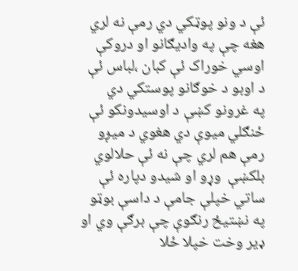ئې د ونو پوټکي دي رمې نه لري
هغه چې په واديګانو او دروکې اوسي خوراک ئې کبان ،لباس ئې د اوبو د خوګانو پوستکي دي
په غرونو کښې د اوسيدونکو ئې ځنګلي ميوې دي هغوي د ميږو رمې هم لري چې نه ئې حلالوي بلکښې  وړو او شيدو دپاره ئې  ساتي خپلې جامې د داسې بوټو په نښتيځ رنګوې چې برګې وي او ډير وخت خپلا ځلا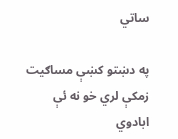ساتي

په دښتو کښې مساګيت  زمکې لري خو نه ئې ابادوي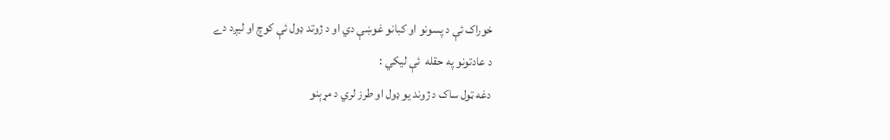خوراک ئې د پسونو او کبانو غوښې دي او د ژوتد ډول ئې کوچ او ليږد دے
د عادتونو په حقله  ئې ليکي :
دغه ټول ساک د ژوند يو ډول او طرز لري د مړېنو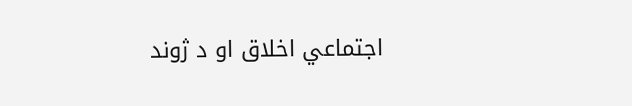اجتماعي اخلاق او د ژوند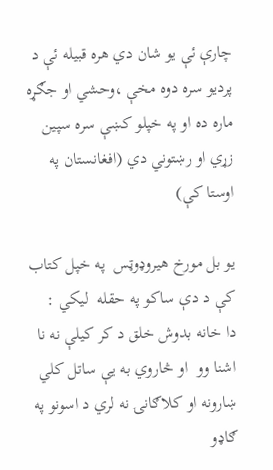چارې ئې يو شان دي هره قبيله ئې د پرديو سره دوه مخې ،وحشي او جګړه ماره ده او په خپلو کښې سره سپين زړي او رښتوني دي (افغانستان په اوستا کې)

يو بل مورخ هيروډوټس  په خپل کتاب کې د دې ساکو په حقله  ليکي :
دا خانه بدوش خلق د کر کيلې نه نا اشنا وو  او څاروي به يې ساتل کلي ښارونه او کلاګانۍ نه لري د اسونو په ګاډو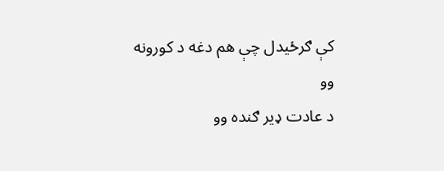کې ګرځيدل چې هم دغه د کورونه  وو
د عادت ډير ګنده وو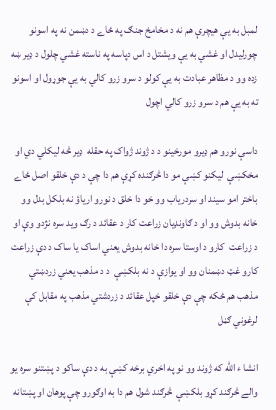لمبل به يې هيچرې هم نه د مخامخ جنګ په ځاے د دښمن نه په اسونو چورليدل او غشي به يې ويشتل د اس دپاسه په ناسته غشي چلول د ډير ښه زده وو د مظاهر عبادت به يې کولو د سرو زرو کالي به يې جوړول او اسونو ته به يې هم د سرو زرو کالي اچول

داسې نورو هم ډيرو مورخينو د د ژوند ژواک په حقله  ډير څه ليکلي دي او مخکښې  ليکنو کښې مو دا څرګنده کړې هم دا چې د دې خلقو اصل ځاے باختر امو سيند او سردرياب وو خو دا خلق د نورو ارياؤ نه بلکل بدل وو خانه بدوش وو او د ګاونډيان زراعت کار د عقائد د رګ ويد سره نژدو وې او د زراعت  کارو د اوستا سره دا خانه بدوش يعني اساک يا ساک د دې زراعت  کارو غټ دښمنان وو او يوازې د نه بلکښې  د د مذهب يعني زردښتي مذهب هم ځکه چې دې خلقو خپل عقائد د زردشتي مذهب په مقابل کې لرغوني ګڼل

انشا ء الله که ژوند وو نو په اخري برخه کښې به د دې ساکو د پښتنو سره يو والے څرګند کړو بلکښې  څرګند شول هم دا به اوګورو چې پوهان او پښتانه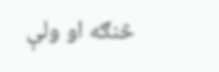څنګه او ولې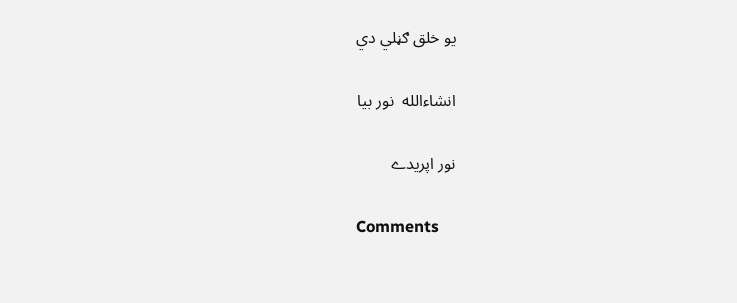يو خلق ګڼلي دي

انشاءالله  نور بيا

نور اپريدے

Comments